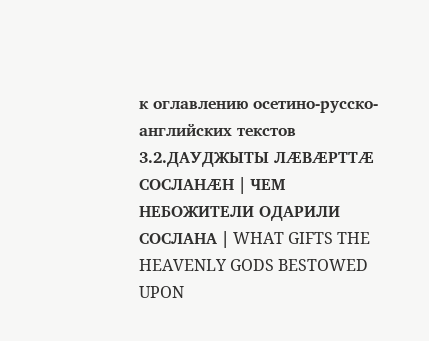к оглавлению осетино-русско-английских текстов
3.2.ДАУДЖЫТЫ ЛӔВӔРТТӔ СОСЛАНӔН | ЧЕМ НЕБОЖИТЕЛИ ОДАРИЛИ СОСЛАНА | WHAT GIFTS THE HEAVENLY GODS BESTOWED UPON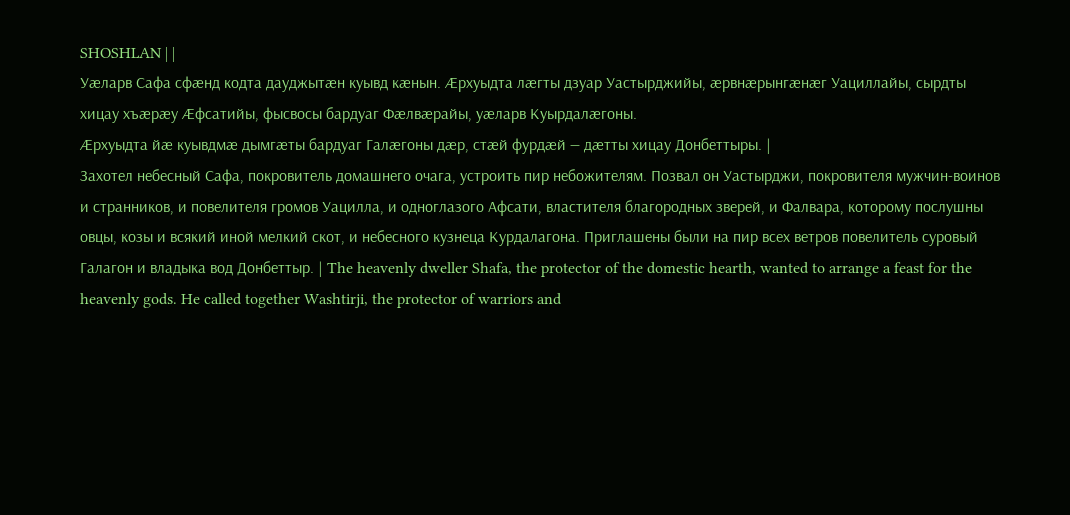SHOSHLAN | |
Уӕларв Сафа сфӕнд кодта дауджытӕн куывд кӕнын. Ӕрхуыдта лӕгты дзуар Уастырджийы, ӕрвнӕрынгӕнӕг Уациллайы, сырдты хицау хъӕрӕу Ӕфсатийы, фысвосы бардуаг Фӕлвӕрайы, уӕларв Куырдалӕгоны.
Ӕрхуыдта йӕ куывдмӕ дымгӕты бардуаг Галӕгоны дӕр, стӕй фурдӕй — дӕтты хицау Донбеттыры. |
Захотел небесный Сафа, покровитель домашнего очага, устроить пир небожителям. Позвал он Уастырджи, покровителя мужчин-воинов и странников, и повелителя громов Уацилла, и одноглазого Афсати, властителя благородных зверей, и Фалвара, которому послушны овцы, козы и всякий иной мелкий скот, и небесного кузнеца Курдалагона. Приглашены были на пир всех ветров повелитель суровый Галагон и владыка вод Донбеттыр. | The heavenly dweller Shafa, the protector of the domestic hearth, wanted to arrange a feast for the heavenly gods. He called together Washtirji, the protector of warriors and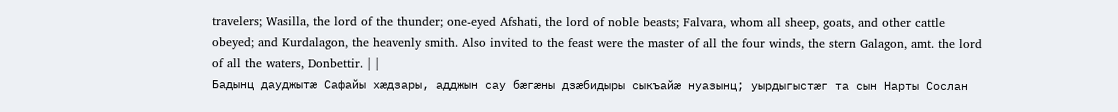travelers; Wasilla, the lord of the thunder; one-eyed Afshati, the lord of noble beasts; Falvara, whom all sheep, goats, and other cattle obeyed; and Kurdalagon, the heavenly smith. Also invited to the feast were the master of all the four winds, the stern Galagon, amt. the lord of all the waters, Donbettir. | |
Бадынц дауджытӕ Сафайы хӕдзары, адджын сау бӕгӕны дзӕбидыры сыкъайӕ нуазынц; уырдыгыстӕг та сын Нарты Сослан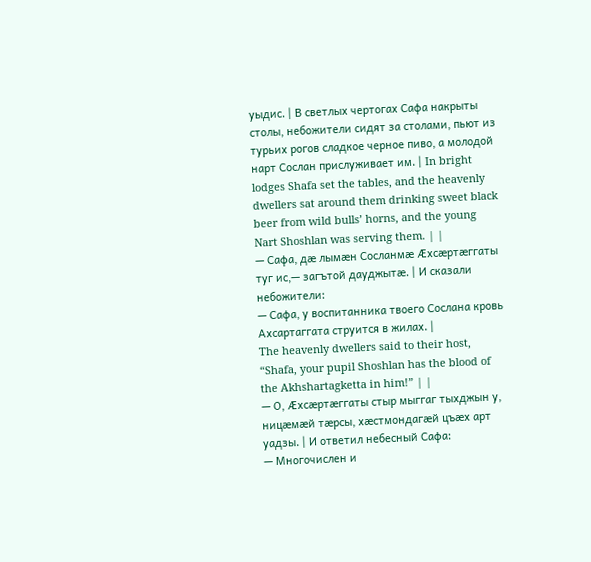уыдис. | В светлых чертогах Сафа накрыты столы, небожители сидят за столами, пьют из турьих рогов сладкое черное пиво, а молодой нарт Сослан прислуживает им. | In bright lodges Shafa set the tables, and the heavenly dwellers sat around them drinking sweet black beer from wild bulls’ horns, and the young Nart Shoshlan was serving them. | |
— Сафа, дӕ лымӕн Сосланмӕ Ӕхсӕртӕггаты туг ис,— загътой дауджытӕ. | И сказали небожители:
— Сафа, у воспитанника твоего Сослана кровь Ахсартаггата струится в жилах. |
The heavenly dwellers said to their host, “Shafa, your pupil Shoshlan has the blood of the Akhshartagketta in him!” | |
— О, Ӕхсӕртӕггаты стыр мыггаг тыхджын у, ницӕмӕй тӕрсы, хӕстмондагӕй цъӕх арт уадзы. | И ответил небесный Сафа:
— Многочислен и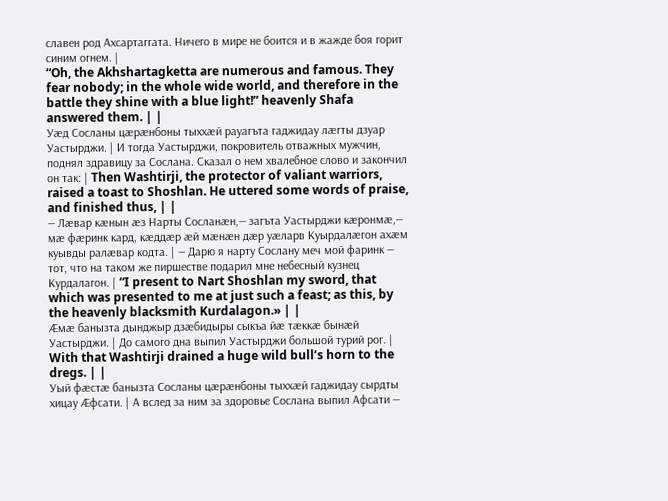славен род Ахсартаггата. Ничего в мире не боится и в жажде боя горит синим огнем. |
“Oh, the Akhshartagketta are numerous and famous. They fear nobody; in the whole wide world, and therefore in the battle they shine with a blue light!” heavenly Shafa answered them. | |
Уӕд Сосланы цӕрӕнбоны тыххӕй рауагъта гаджидау лӕгты дзуар Уастырджи. | И тогда Уастырджи, покровитель отважных мужчин, поднял здравицу за Сослана. Сказал о нем хвалебное слово и закончил он так: | Then Washtirji, the protector of valiant warriors, raised a toast to Shoshlan. He uttered some words of praise, and finished thus, | |
— Лӕвар кӕнын ӕз Нарты Сосланӕн,— загъта Уастырджи кӕронмӕ,— мӕ фӕринк кард, кӕддӕр ӕй мӕнӕн дӕр уӕларв Куырдалӕгон ахӕм куывды ралӕвар кодта. | — Дарю я нарту Сослану меч мой фаринк — тот, что на таком же пиршестве подарил мне небесный кузнец Курдалагон. | “I present to Nart Shoshlan my sword, that which was presented to me at just such a feast; as this, by the heavenly blacksmith Kurdalagon.» | |
Ӕмӕ банызта дынджыр дзӕбидыры сыкъа йӕ тӕккӕ бынӕй Уастырджи. | До самого дна выпил Уастырджи большой турий рог. | With that Washtirji drained a huge wild bull’s horn to the dregs. | |
Уый фӕстӕ банызта Сосланы цӕрӕнбоны тыххӕй гаджидау сырдты хицау Ӕфсати. | А вслед за ним за здоровье Сослана выпил Афсати —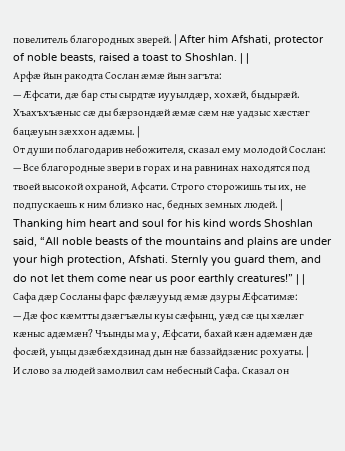повелитель благородных зверей. | After him Afshati, protector of noble beasts, raised a toast to Shoshlan. | |
Арфӕ йын ракодта Сослан ӕмӕ йын загъта:
— Ӕфсати, дӕ бар сты сырдтӕ иууылдӕр, хохӕй, быдырӕй. Хъахъхъӕныс сӕ ды бӕрзондӕй ӕмӕ сӕм нӕ уадзыс хӕстӕг бацӕуын зӕххон адӕмы. |
От души поблагодарив небожителя, сказал ему молодой Сослан:
— Все благородные звери в горах и на равнинах находятся под твоей высокой охраной, Афсати. Строго сторожишь ты их, не подпускаешь к ним близко нас, бедных земных людей. |
Thanking him heart and soul for his kind words Shoshlan said, “All noble beasts of the mountains and plains are under your high protection, Afshati. Sternly you guard them, and do not let them come near us poor earthly creatures!” | |
Сафа дӕр Сосланы фарс фӕлӕууыд ӕмӕ дзуры Ӕфсатимӕ:
— Дӕ фос кӕмтты дзӕгъӕлы куы сӕфынц, уӕд сӕ цы хӕлӕг кӕныс адӕмӕн? Чъынды ма у, Ӕфсати, бахай кӕн адӕмӕн дӕ фосӕй, уыцы дзӕбӕхдзинад дын нӕ баззайдзӕнис рохуаты. |
И слово за людей замолвил сам небесный Сафа. Сказал он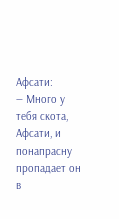Афсати:
— Много у тебя скота, Афсати, и понапрасну пропадает он в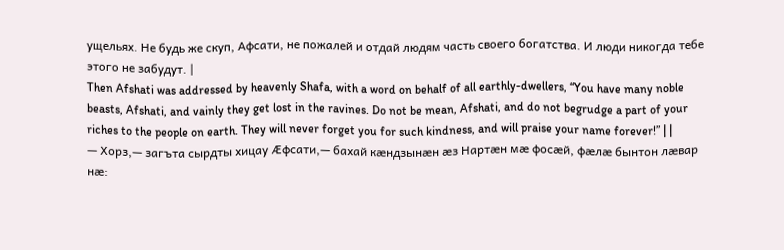ущельях. Не будь же скуп, Афсати, не пожалей и отдай людям часть своего богатства. И люди никогда тебе этого не забудут. |
Then Afshati was addressed by heavenly Shafa, with a word on behalf of all earthly-dwellers, “You have many noble beasts, Afshati, and vainly they get lost in the ravines. Do not be mean, Afshati, and do not begrudge a part of your riches to the people on earth. They will never forget you for such kindness, and will praise your name forever!” | |
— Хорз,— загъта сырдты хицау Ӕфсати,— бахай кӕндзынӕн ӕз Нартӕн мӕ фосӕй, фӕлӕ бынтон лӕвар нӕ: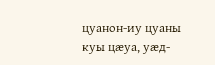цуанон-иу цуаны куы цӕуа, уӕд-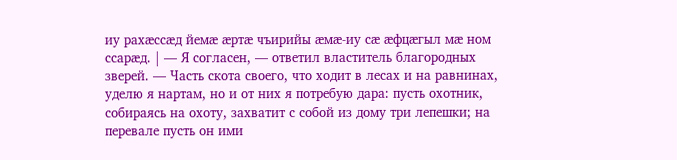иу рахӕссӕд йемӕ ӕртӕ чъирийы ӕмӕ-иу сӕ ӕфцӕгыл мӕ ном ссарӕд. | — Я согласен, — ответил властитель благородных зверей. — Часть скота своего, что ходит в лесах и на равнинах, уделю я нартам, но и от них я потребую дара: пусть охотник, собираясь на охоту, захватит с собой из дому три лепешки; на перевале пусть он ими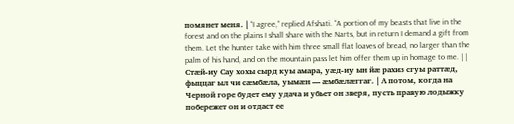помянет меня. | “I agree,” replied Afshati. “A portion of my beasts that live in the forest and on the plains I shall share with the Narts, but in return I demand a gift from them. Let the hunter take with him three small flat loaves of bread, no larger than the palm of his hand, and on the mountain pass let him offer them up in homage to me. | |
Стӕй-иу Сау хохы сырд куы амара, уӕд-иу ын йӕ рахиз сгуы раттӕд, фыццаг ыл чи сӕмбӕла, уымӕн — ӕмбӕлӕггаг. | А потом, когда на Черной горе будет ему удача и убьет он зверя, пусть правую лодыжку побережет он и отдаст ее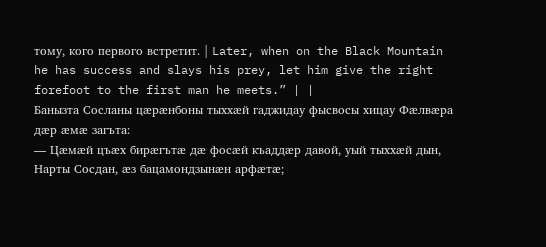тому, кого первого встретит. | Later, when on the Black Mountain he has success and slays his prey, let him give the right forefoot to the first man he meets.” | |
Банызта Сосланы цӕрӕнбоны тыххӕй гаджидау фысвосы хицау Фӕлвӕра дӕр ӕмӕ загъта:
— Цӕмӕй цъӕх бирӕгътӕ дӕ фосӕй къаддӕр давой, уый тыххӕй дын, Нарты Сосдан, ӕз бацамондзынӕн арфӕтӕ;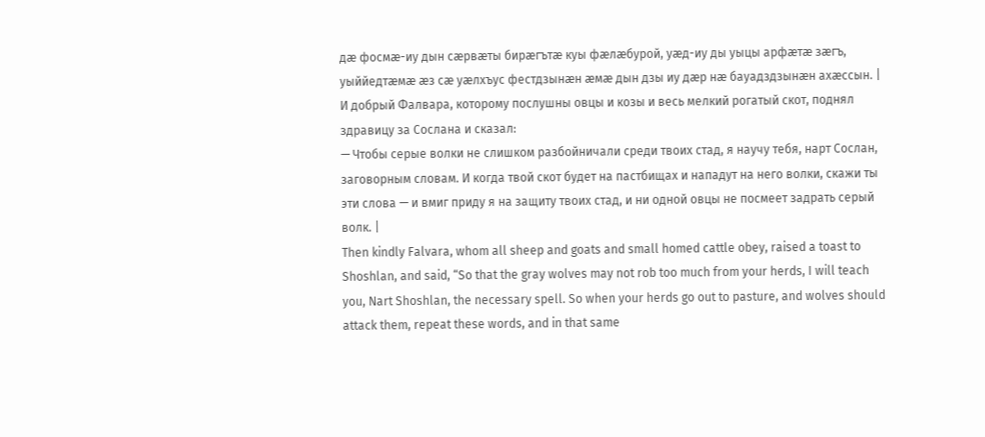дӕ фосмӕ-иу дын сӕрвӕты бирӕгътӕ куы фӕлӕбурой, уӕд-иу ды уыцы арфӕтӕ зӕгъ, уыййедтӕмӕ ӕз сӕ уӕлхъус фестдзынӕн ӕмӕ дын дзы иу дӕр нӕ бауадздзынӕн ахӕссын. |
И добрый Фалвара, которому послушны овцы и козы и весь мелкий рогатый скот, поднял здравицу за Сослана и сказал:
— Чтобы серые волки не слишком разбойничали среди твоих стад, я научу тебя, нарт Сослан, заговорным словам. И когда твой скот будет на пастбищах и нападут на него волки, скажи ты эти слова — и вмиг приду я на защиту твоих стад, и ни одной овцы не посмеет задрать серый волк. |
Then kindly Falvara, whom all sheep and goats and small homed cattle obey, raised a toast to Shoshlan, and said, “So that the gray wolves may not rob too much from your herds, I will teach you, Nart Shoshlan, the necessary spell. So when your herds go out to pasture, and wolves should attack them, repeat these words, and in that same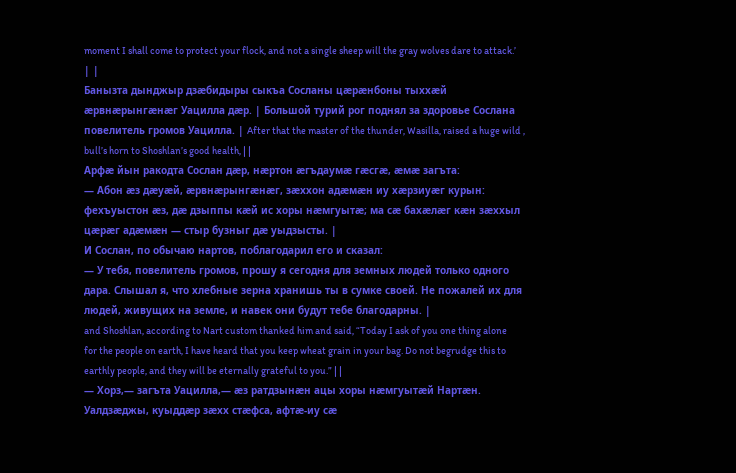moment I shall come to protect your flock, and not a single sheep will the gray wolves dare to attack.’ | |
Банызта дынджыр дзӕбидыры сыкъа Сосланы цӕрӕнбоны тыххӕй ӕрвнӕрынгӕнӕг Уацилла дӕр. | Большой турий рог поднял за здоровье Сослана повелитель громов Уацилла. | After that the master of the thunder, Wasilla, raised a huge wild , bull’s horn to Shoshlan’s good health, | |
Арфӕ йын ракодта Сослан дӕр, нӕртон ӕгъдаумӕ гӕсгӕ, ӕмӕ загъта:
— Абон ӕз дӕуӕй, ӕрвнӕрынгӕнӕг, зӕххон адӕмӕн иу хӕрзиуӕг курын: фехъуыстон ӕз, дӕ дзыппы кӕй ис хоры нӕмгуытӕ; ма сӕ бахӕлӕг кӕн зӕххыл цӕрӕг адӕмӕн — стыр бузныг дӕ уыдзысты. |
И Сослан, по обычаю нартов, поблагодарил его и сказал:
— У тебя, повелитель громов, прошу я сегодня для земных людей только одного дара. Слышал я, что хлебные зерна хранишь ты в сумке своей. Не пожалей их для людей, живущих на земле, и навек они будут тебе благодарны. |
and Shoshlan, according to Nart custom thanked him and said, “Today I ask of you one thing alone for the people on earth, I have heard that you keep wheat grain in your bag. Do not begrudge this to earthly people, and they will be eternally grateful to you.” | |
— Хорз,— загъта Уацилла,— ӕз ратдзынӕн ацы хоры нӕмгуытӕй Нартӕн. Уалдзӕджы, куыддӕр зӕхх стӕфса, афтӕ-иу сӕ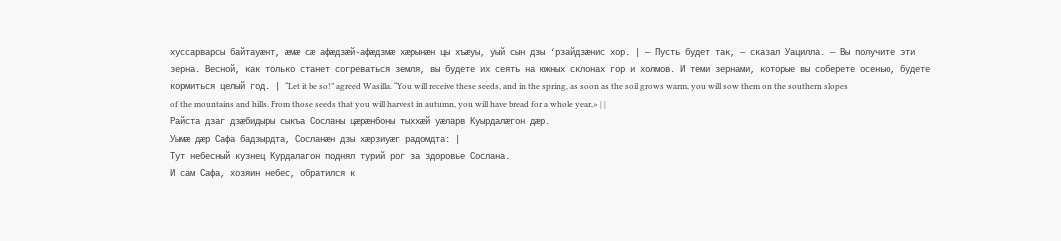хуссарварсы байтауӕнт, ӕмӕ сӕ афӕдзӕй-афӕдзмӕ хӕрынӕн цы хъӕуы, уый сын дзы ‘рзайдзӕнис хор. | — Пусть будет так, — сказал Уацилла. — Вы получите эти зерна. Весной, как только станет согреваться земля, вы будете их сеять на южных склонах гор и холмов. И теми зернами, которые вы соберете осенью, будете кормиться целый год. | “Let it be so!” agreed Wasilla. “You will receive these seeds, and in the spring, as soon as the soil grows warm, you will sow them on the southern slopes of the mountains and hills. From those seeds that you will harvest in autumn, you will have bread for a whole year,» | |
Райста дзаг дзӕбидыры сыкъа Сосланы цӕрӕнбоны тыххӕй уӕларв Куырдалӕгон дӕр.
Уымӕ дӕр Сафа бадзырдта, Сосланӕн дзы хӕрзиуӕг радомдта: |
Тут небесный кузнец Курдалагон поднял турий рог за здоровье Сослана.
И сам Сафа, хозяин небес, обратился к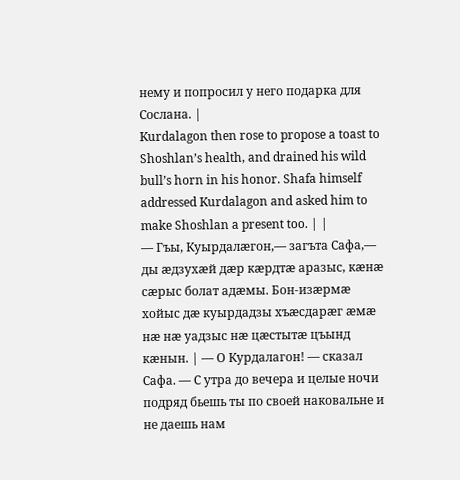нему и попросил у него подарка для Сослана. |
Kurdalagon then rose to propose a toast to Shoshlan’s health, and drained his wild bull’s horn in his honor. Shafa himself addressed Kurdalagon and asked him to make Shoshlan a present too. | |
— Гъы, Куырдалӕгон,— загъта Сафа,— ды ӕдзухӕй дӕр кӕрдтӕ аразыс, кӕнӕ сӕрыс болат адӕмы. Бон-изӕрмӕ хойыс дӕ куырдадзы хъӕсдарӕг ӕмӕ нӕ нӕ уадзыс нӕ цӕстытӕ цъынд кӕнын. | — О Курдалагон! — сказал Сафа. — С утра до вечера и целые ночи подряд бьешь ты по своей наковальне и не даешь нам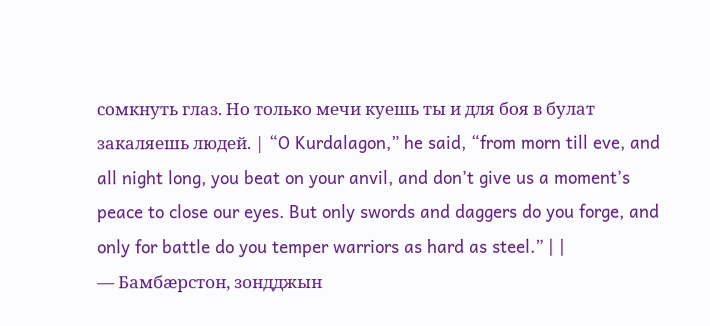сомкнуть глаз. Но только мечи куешь ты и для боя в булат закаляешь людей. | “O Kurdalagon,” he said, “from morn till eve, and all night long, you beat on your anvil, and don’t give us a moment’s peace to close our eyes. But only swords and daggers do you forge, and only for battle do you temper warriors as hard as steel.” | |
— Бамбӕрстон, зондджын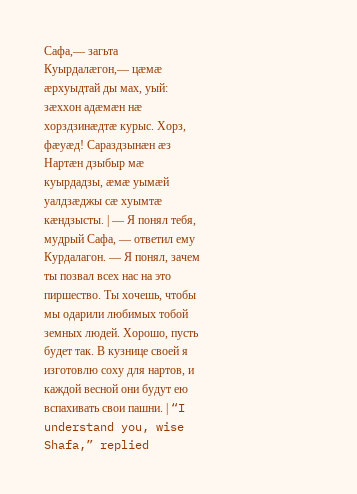Сафа,— загьта Куырдалӕгон,— цӕмӕ ӕрхуыдтай ды мах, уый: зӕххон адӕмӕн нӕ хорздзинӕдтӕ курыс. Хорз, фӕуӕд! Сараздзынӕн ӕз Нартӕн дзыбыр мӕ куырдадзы, ӕмӕ уымӕй уалдзӕджы сӕ хуымтӕ кӕндзысты. | — Я понял тебя, мудрый Сафа, — ответил ему Курдалагон. — Я понял, зачем ты позвал всех нас на это пиршество. Ты хочешь, чтобы мы одарили любимых тобой земных людей. Хорошо, пусть будет так. В кузнице своей я изготовлю соху для нартов, и каждой весной они будут ею вспахивать свои пашни. | “I understand you, wise Shafa,” replied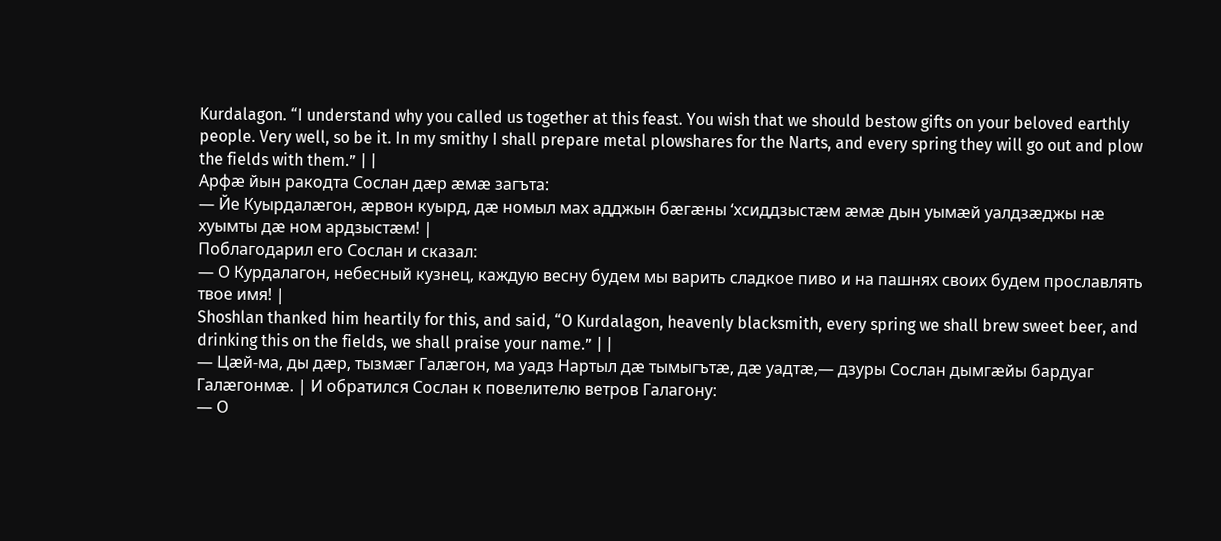Kurdalagon. “I understand why you called us together at this feast. You wish that we should bestow gifts on your beloved earthly people. Very well, so be it. In my smithy I shall prepare metal plowshares for the Narts, and every spring they will go out and plow the fields with them.” | |
Арфӕ йын ракодта Сослан дӕр ӕмӕ загъта:
— Йе Куырдалӕгон, ӕрвон куырд, дӕ номыл мах адджын бӕгӕны ‘хсиддзыстӕм ӕмӕ дын уымӕй уалдзӕджы нӕ хуымты дӕ ном ардзыстӕм! |
Поблагодарил его Сослан и сказал:
— О Курдалагон, небесный кузнец, каждую весну будем мы варить сладкое пиво и на пашнях своих будем прославлять твое имя! |
Shoshlan thanked him heartily for this, and said, “O Kurdalagon, heavenly blacksmith, every spring we shall brew sweet beer, and drinking this on the fields, we shall praise your name.” | |
— Цӕй-ма, ды дӕр, тызмӕг Галӕгон, ма уадз Нартыл дӕ тымыгътӕ, дӕ уадтӕ,— дзуры Сослан дымгӕйы бардуаг Галӕгонмӕ. | И обратился Сослан к повелителю ветров Галагону:
— О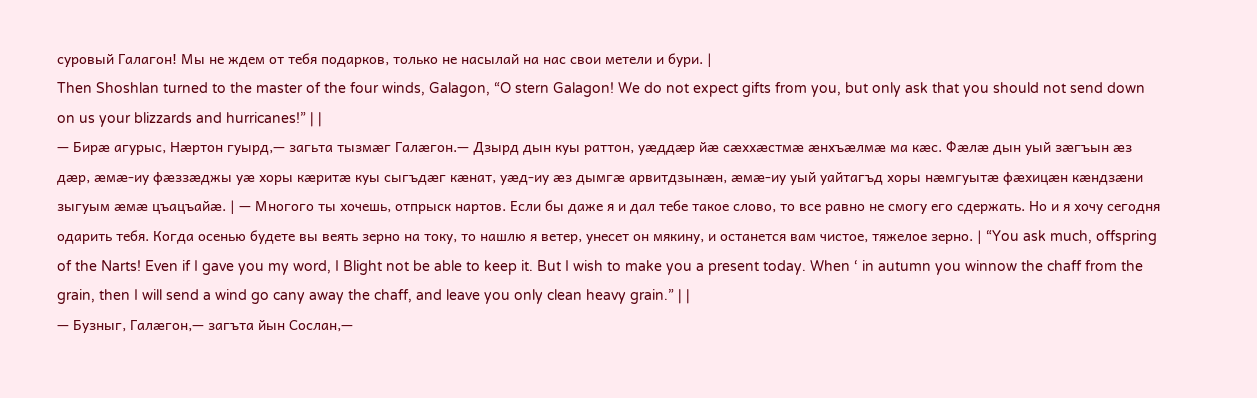суровый Галагон! Мы не ждем от тебя подарков, только не насылай на нас свои метели и бури. |
Then Shoshlan turned to the master of the four winds, Galagon, “O stern Galagon! We do not expect gifts from you, but only ask that you should not send down on us your blizzards and hurricanes!” | |
— Бирӕ агурыс, Нӕртон гуырд,— загьта тызмӕг Галӕгон.— Дзырд дын куы раттон, уӕддӕр йӕ сӕххӕстмӕ ӕнхъӕлмӕ ма кӕс. Фӕлӕ дын уый зӕгъын ӕз дӕр, ӕмӕ-иу фӕззӕджы уӕ хоры кӕритӕ куы сыгъдӕг кӕнат, уӕд-иу ӕз дымгӕ арвитдзынӕн, ӕмӕ-иу уый уайтагъд хоры нӕмгуытӕ фӕхицӕн кӕндзӕни зыгуым ӕмӕ цъацъайӕ. | — Многого ты хочешь, отпрыск нартов. Если бы даже я и дал тебе такое слово, то все равно не смогу его сдержать. Но и я хочу сегодня одарить тебя. Когда осенью будете вы веять зерно на току, то нашлю я ветер, унесет он мякину, и останется вам чистое, тяжелое зерно. | “You ask much, offspring of the Narts! Even if I gave you my word, I Blight not be able to keep it. But I wish to make you a present today. When ‘ in autumn you winnow the chaff from the grain, then I will send a wind go cany away the chaff, and leave you only clean heavy grain.” | |
— Бузныг, Галӕгон,— загъта йын Сослан,—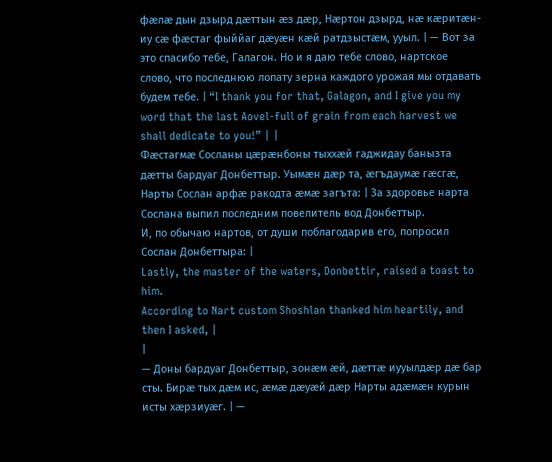фӕлӕ дын дзырд дӕттын ӕз дӕр, Нӕртон дзырд, нӕ кӕритӕн-иу сӕ фӕстаг фыййаг дӕуӕн кӕй ратдзыстӕм, ууыл. | — Вот за это спасибо тебе, Галагон. Но и я даю тебе слово, нартское слово, что последнюю лопату зерна каждого урожая мы отдавать будем тебе. | “I thank you for that, Galagon, and I give you my word that the last Aovel-full of grain from each harvest we shall dedicate to you!” | |
Фӕстагмӕ Сосланы цӕрӕнбоны тыххӕй гаджидау банызта дӕтты бардуаг Донбеттыр. Уымӕн дӕр та, ӕгъдаумӕ гӕсгӕ, Нарты Сослан арфӕ ракодта ӕмӕ загъта: | За здоровье нарта Сослана выпил последним повелитель вод Донбеттыр.
И, по обычаю нартов, от души поблагодарив его, попросил Сослан Донбеттыра: |
Lastly, the master of the waters, Donbettir, raised a toast to him.
According to Nart custom Shoshlan thanked him heartily, and then I asked, |
|
— Доны бардуаг Донбеттыр, зонӕм ӕй, дӕттӕ иууылдӕр дӕ бар сты. Бирӕ тых дӕм ис, ӕмӕ дӕуӕй дӕр Нарты адӕмӕн курын исты хӕрзиуӕг. | —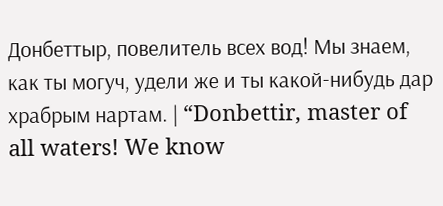Донбеттыр, повелитель всех вод! Мы знаем, как ты могуч, удели же и ты какой-нибудь дар храбрым нартам. | “Donbettir, master of all waters! We know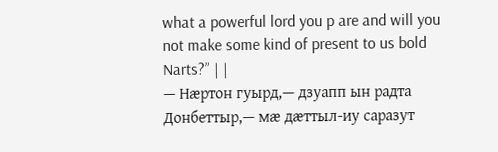what a powerful lord you p are and will you not make some kind of present to us bold Narts?” | |
— Нӕртон гуырд,— дзуапп ын радта Донбеттыр,— мӕ дӕттыл-иу саразут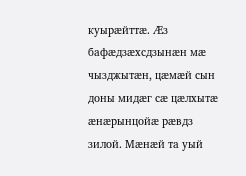куырӕйттӕ. Ӕз бафӕдзӕхсдзынӕн мӕ чызджытӕн, цӕмӕй сын доны мидӕг сӕ цӕлхытӕ ӕнӕрынцойӕ рӕвдз зилой. Мӕнӕй та уый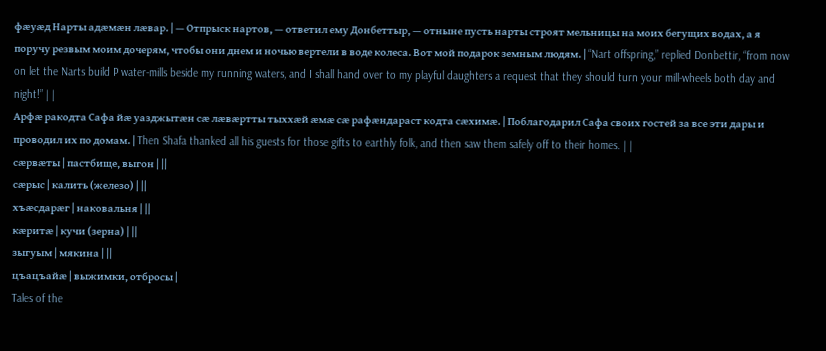фӕуӕд Нарты адӕмӕн лӕвар. | — Отпрыск нартов, — ответил ему Донбеттыр, — отныне пусть нарты строят мельницы на моих бегущих водах, а я поручу резвым моим дочерям, чтобы они днем и ночью вертели в воде колеса. Вот мой подарок земным людям. | “Nart offspring,” replied Donbettir, “from now on let the Narts build P water-mills beside my running waters, and I shall hand over to my playful daughters a request that they should turn your mill-wheels both day and night!” | |
Арфӕ ракодта Сафа йӕ уазджытӕн сӕ лӕвӕртты тыххӕй ӕмӕ сӕ рафӕндараст кодта сӕхимӕ. | Поблагодарил Сафа своих гостей за все эти дары и проводил их по домам. | Then Shafa thanked all his guests for those gifts to earthly folk, and then saw them safely off to their homes. | |
сӕрвӕты | пастбище, выгон | ||
сӕрыс | калить (железо) | ||
хъӕсдарӕг | наковальня | ||
кӕритӕ | кучи (зерна) | ||
зыгуым | мякина | ||
цъацъайӕ | выжимки, отбросы |
Tales of the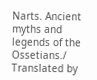Narts. Ancient myths and legends of the Ossetians./ Translated by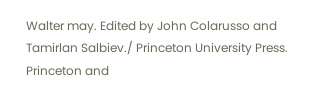Walter may. Edited by John Colarusso and Tamirlan Salbiev./ Princeton University Press. Princeton and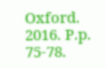Oxford. 2016. P.p. 75-78.